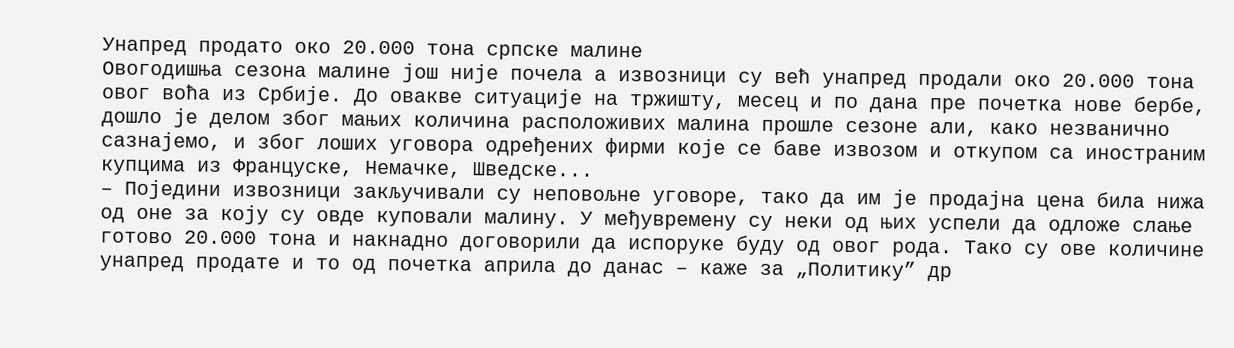Унапред продато око 20.000 тона српске малине
Овогодишња сезона малине још није почела а извозници су већ унапред продали око 20.000 тона овог воћа из Србије. До овакве ситуације на тржишту, месец и по дана пре почетка нове бербе, дошло је делом због мањих количина расположивих малина прошле сезоне али, како незванично сазнајемо, и због лоших уговора одређених фирми које се баве извозом и откупом са иностраним купцима из Француске, Немачке, Шведске...
– Поједини извозници закључивали су неповољне уговоре, тако да им је продајна цена била нижа од оне за коју су овде куповали малину. У међувремену су неки од њих успели да одложе слање готово 20.000 тона и накнадно договорили да испоруке буду од овог рода. Тако су ове количине унапред продате и то од почетка априла до данас – каже за „Политику” др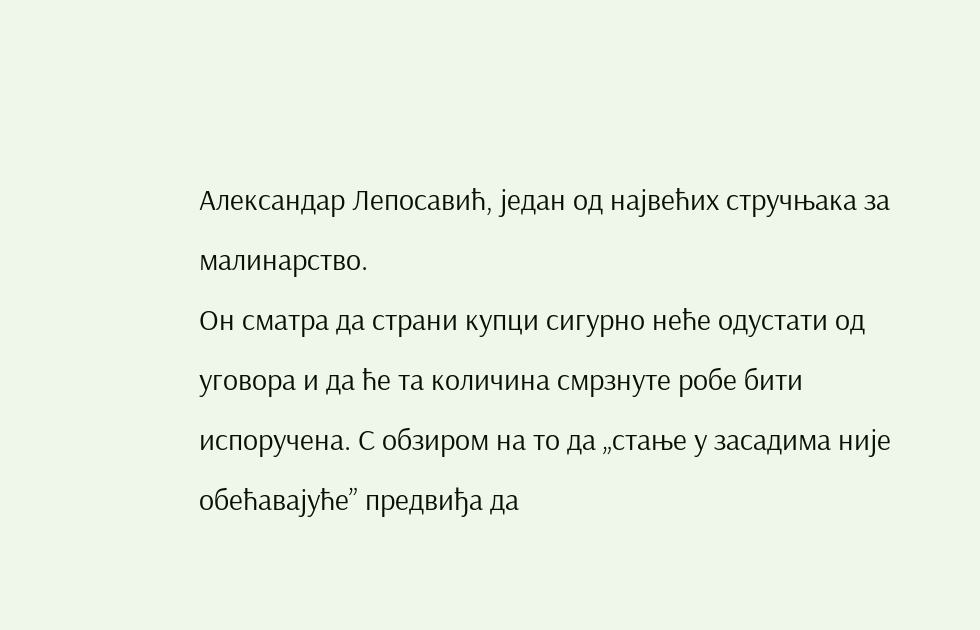Александар Лепосавић, један од највећих стручњака за малинарство.
Он сматра да страни купци сигурно неће одустати од уговора и да ће та количина смрзнуте робе бити испоручена. С обзиром на то да „стање у засадима није обећавајуће” предвиђа да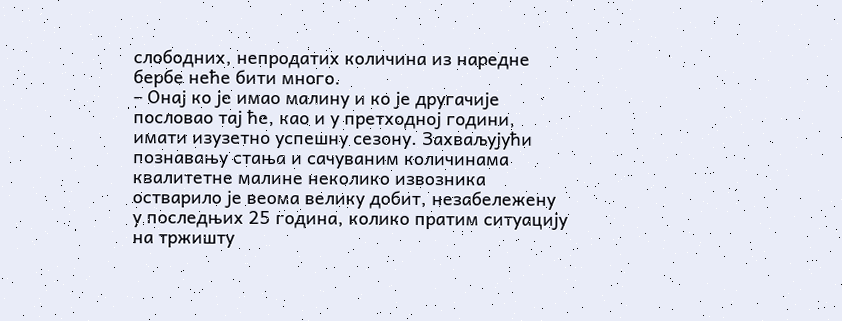слободних, непродатих количина из наредне бербе неће бити много.
– Онај ко је имао малину и ко је другачије пословао тај ће, као и у претходној години, имати изузетно успешну сезону. Захваљујући познавању стања и сачуваним количинама квалитетне малине неколико извозника остварило је веома велику добит, незабележену у последњих 25 година, колико пратим ситуацију на тржишту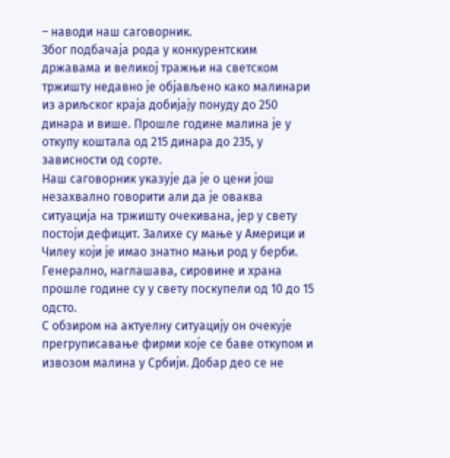– наводи наш саговорник.
Због подбачаја рода у конкурентским државама и великој тражњи на светском тржишту недавно је објављено како малинари из ариљског краја добијају понуду до 250 динара и више. Прошле године малина је у откупу коштала од 215 динара до 235, у зависности од сорте.
Наш саговорник указује да је о цени још незахвално говорити али да је оваква ситуација на тржишту очекивана, јер у свету постоји дефицит. Залихе су мање у Америци и Чилеу који је имао знатно мањи род у берби.
Генерално, наглашава, сировине и храна прошле године су у свету поскупели од 10 до 15 одсто.
С обзиром на актуелну ситуацију он очекује прегруписавање фирми које се баве откупом и извозом малина у Србији. Добар део се не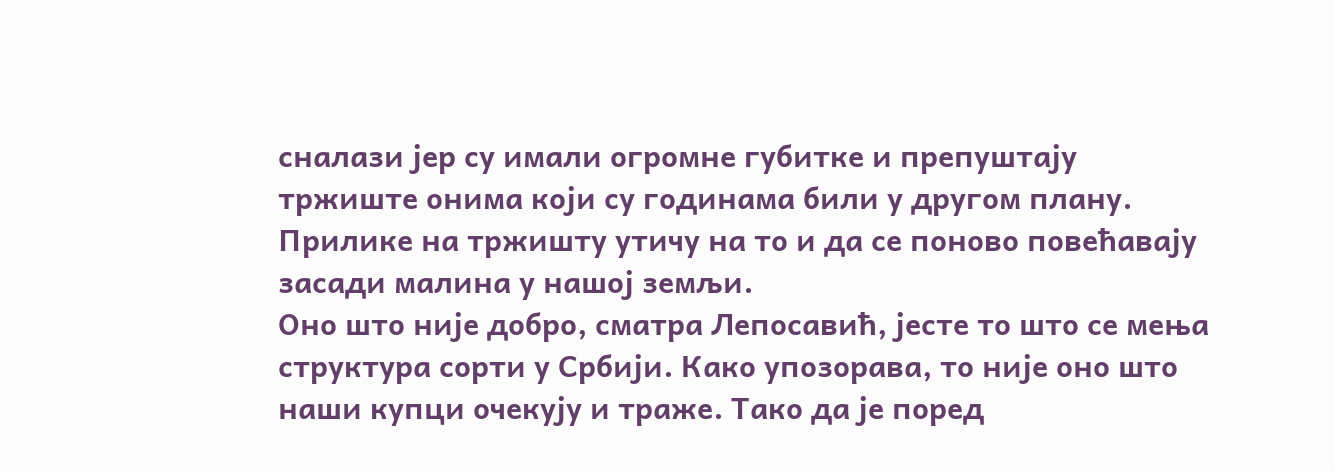сналази јер су имали огромне губитке и препуштају тржиште онима који су годинама били у другом плану. Прилике на тржишту утичу на то и да се поново повећавају засади малина у нашој земљи.
Оно што није добро, сматра Лепосавић, јесте то што се мења структура сорти у Србији. Како упозорава, то није оно што наши купци очекују и траже. Тако да је поред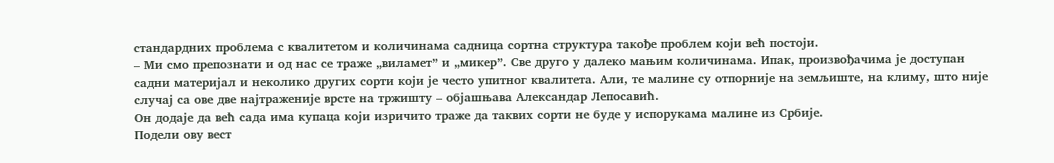стандардних проблема с квалитетом и количинама садница сортна структура такође проблем који већ постоји.
– Ми смо препознати и од нас се траже „виламет” и „микер”. Све друго у далеко мањим количинама. Ипак, произвођачима је доступан садни материјал и неколико других сорти који је често упитног квалитета. Али, те малине су отпорније на земљиште, на климу, што није случај са ове две најтраженије врсте на тржишту – објашњава Александар Лепосавић.
Он додаје да већ сада има купаца који изричито траже да таквих сорти не буде у испорукама малине из Србије.
Подели ову вест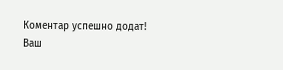Комeнтар успeшно додат!
Ваш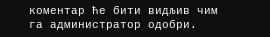комeнтар ћe бити видљив чим га администратор одобри.